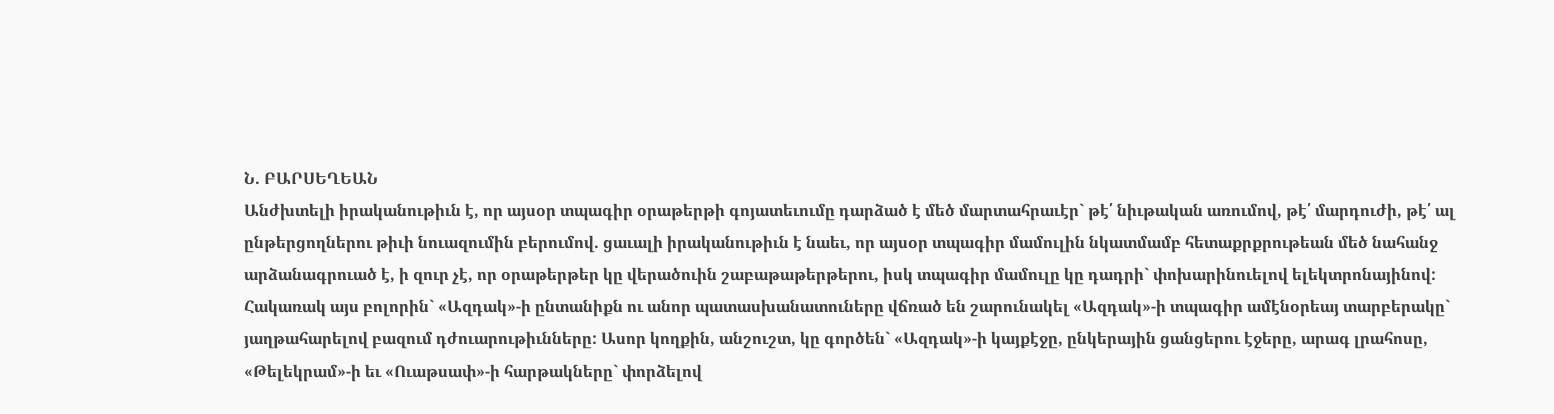Ն. ԲԱՐՍԵՂԵԱՆ
Անժխտելի իրականութիւն է, որ այսօր տպագիր օրաթերթի գոյատեւումը դարձած է մեծ մարտահրաւէր` թէ՛ նիւթական առումով, թէ՛ մարդուժի, թէ՛ ալ ընթերցողներու թիւի նուազումին բերումով. ցաւալի իրականութիւն է նաեւ, որ այսօր տպագիր մամուլին նկատմամբ հետաքրքրութեան մեծ նահանջ արձանագրուած է, ի զուր չէ, որ օրաթերթեր կը վերածուին շաբաթաթերթերու, իսկ տպագիր մամուլը կը դադրի` փոխարինուելով ելեկտրոնայինով:
Հակառակ այս բոլորին` «Ազդակ»-ի ընտանիքն ու անոր պատասխանատուները վճռած են շարունակել «Ազդակ»-ի տպագիր ամէնօրեայ տարբերակը` յաղթահարելով բազում դժուարութիւնները: Ասոր կողքին, անշուշտ, կը գործեն` «Ազդակ»-ի կայքէջը, ընկերային ցանցերու էջերը, արագ լրահոսը, «Թելեկրամ»-ի եւ «Ուաթսափ»-ի հարթակները` փորձելով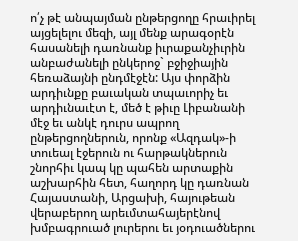ո՛չ թէ անպայման ընթերցողը հրաւիրել այցելելու մեզի, այլ մենք արագօրէն հասանելի դառնանք իւրաքանչիւրին անբաժանելի ընկերոջ` բջիջիային հեռաձայնի ընդմէջէն: Այս փորձին արդիւնքը բաւական տպաւորիչ եւ արդիւնաւէտ է, մեծ է թիւը Լիբանանի մէջ եւ անկէ դուրս ապրող ընթերցողներուն, որոնք «Ազդակ»-ի տուեալ էջերուն ու հարթակներուն շնորհիւ կապ կը պահեն արտաքին աշխարհին հետ, հաղորդ կը դառնան Հայաստանի, Արցախի, հայութեան վերաբերող արեւմտահայերէնով խմբագրուած լուրերու եւ յօդուածներու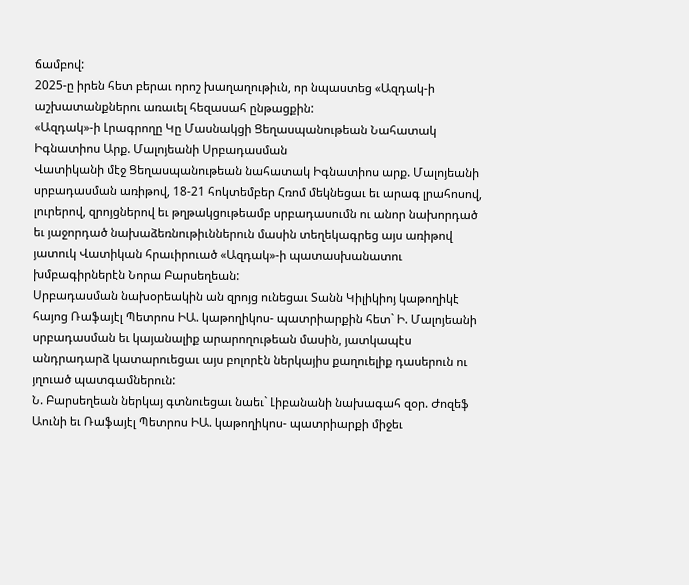ճամբով:
2025-ը իրեն հետ բերաւ որոշ խաղաղութիւն, որ նպաստեց «Ազդակ-ի աշխատանքներու առաւել հեզասահ ընթացքին:
«Ազդակ»-ի Լրագրողը Կը Մասնակցի Ցեղասպանութեան Նահատակ Իգնատիոս Արք. Մալոյեանի Սրբադասման
Վատիկանի մէջ Ցեղասպանութեան նահատակ Իգնատիոս արք. Մալոյեանի սրբադասման առիթով, 18-21 հոկտեմբեր Հռոմ մեկնեցաւ եւ արագ լրահոսով, լուրերով, զրոյցներով եւ թղթակցութեամբ սրբադասումն ու անոր նախորդած եւ յաջորդած նախաձեռնութիւններուն մասին տեղեկագրեց այս առիթով յատուկ Վատիկան հրաւիրուած «Ազդակ»-ի պատասխանատու խմբագիրներէն Նորա Բարսեղեան:
Սրբադասման նախօրեակին ան զրոյց ունեցաւ Տանն Կիլիկիոյ կաթողիկէ հայոց Ռաֆայէլ Պետրոս ԻԱ. կաթողիկոս- պատրիարքին հետ` Ի. Մալոյեանի սրբադասման եւ կայանալիք արարողութեան մասին, յատկապէս անդրադարձ կատարուեցաւ այս բոլորէն ներկայիս քաղուելիք դասերուն ու յղուած պատգամներուն:
Ն. Բարսեղեան ներկայ գտնուեցաւ նաեւ` Լիբանանի նախագահ զօր. Ժոզեֆ Աունի եւ Ռաֆայէլ Պետրոս ԻԱ. կաթողիկոս- պատրիարքի միջեւ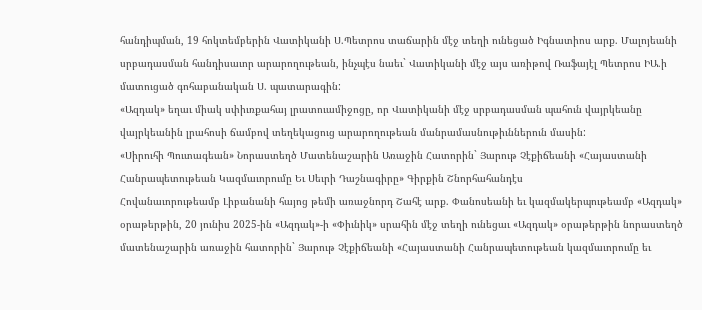հանդիպման, 19 հոկտեմբերին Վատիկանի Ս.Պետրոս տաճարին մէջ տեղի ունեցած Իգնատիոս արք. Մալոյեանի սրբադասման հանդիսաւոր արարողութեան, ինչպէս նաեւ` Վատիկանի մէջ այս առիթով Ռաֆայէլ Պետրոս ԻԱ.ի մատուցած գոհաբանական Ս. պատարագին:
«Ազդակ» եղաւ միակ սփիւռքահայ լրատուամիջոցը, որ Վատիկանի մէջ սրբադասման պահուն վայրկեանը վայրկեանին լրահոսի ճամբով տեղեկացուց արարողութեան մանրամասնութիւններուն մասին:
«Սիրուհի Պուտագեան» Նորաստեղծ Մատենաշարին Առաջին Հատորին` Յարութ Չէքիճեանի «Հայաստանի Հանրապետութեան Կազմաւորումը Եւ Սեւրի Դաշնագիրը» Գիրքին Շնորհահանդէս
Հովանաւորութեամբ Լիբանանի հայոց թեմի առաջնորդ Շահէ արք. Փանոսեանի եւ կազմակերպութեամբ «Ազդակ» օրաթերթին, 20 յունիս 2025-ին «Ազդակ»-ի «Փիւնիկ» սրահին մէջ տեղի ունեցաւ «Ազդակ» օրաթերթին նորաստեղծ մատենաշարին առաջին հատորին` Յարութ Չէքիճեանի «Հայաստանի Հանրապետութեան կազմաւորումը եւ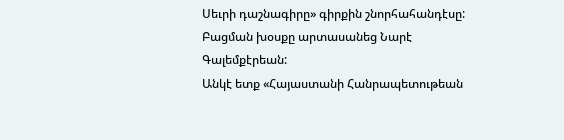Սեւրի դաշնագիրը» գիրքին շնորհահանդէսը:
Բացման խօսքը արտասանեց Նարէ Գալեմքէրեան:
Անկէ ետք «Հայաստանի Հանրապետութեան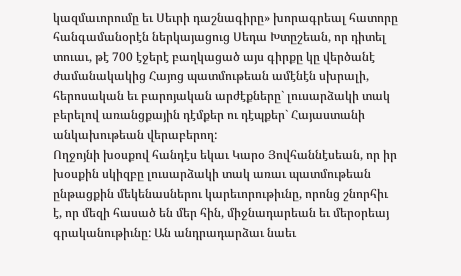կազմաւորումը եւ Սեւրի դաշնագիրը» խորագրեալ հատորը հանգամանօրէն ներկայացուց Սեդա Խտըշեան, որ դիտել տուաւ, թէ 700 էջերէ բաղկացած այս գիրքը կը վերծանէ ժամանակակից Հայոց պատմութեան ամէնէն սխրալի, հերոսական եւ բարոյական արժէքները` լուսարձակի տակ բերելով առանցքային դէմքեր ու դէպքեր` Հայաստանի անկախութեան վերաբերող:
Ողջոյնի խօսքով հանդէս եկաւ Կարօ Յովհաննէսեան, որ իր խօսքին սկիզբը լուսարձակի տակ առաւ պատմութեան ընթացքին մեկենասներու կարեւորութիւնը, որոնց շնորհիւ է, որ մեզի հասած են մեր հին, միջնադարեան եւ մերօրեայ գրականութիւնը: Ան անդրադարձաւ նաեւ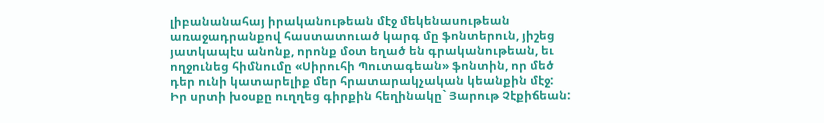լիբանանահայ իրականութեան մէջ մեկենասութեան առաջադրանքով հաստատուած կարգ մը ֆոնտերուն, յիշեց յատկապէս անոնք, որոնք մօտ եղած են գրականութեան, եւ ողջունեց հիմնումը «Սիրուհի Պուտագեան» ֆոնտին, որ մեծ դեր ունի կատարելիք մեր հրատարակչական կեանքին մէջ:
Իր սրտի խօսքը ուղղեց գիրքին հեղինակը` Յարութ Չէքիճեան: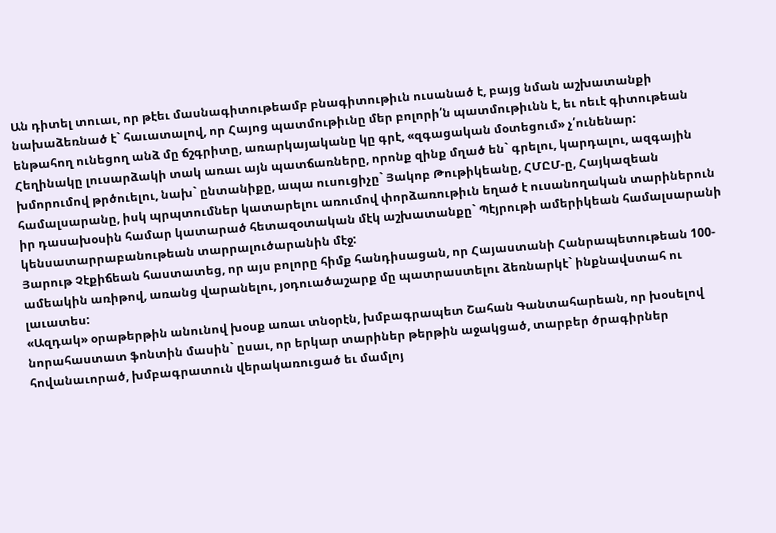Ան դիտել տուաւ, որ թէեւ մասնագիտութեամբ բնագիտութիւն ուսանած է, բայց նման աշխատանքի նախաձեռնած է` հաւատալով, որ Հայոց պատմութիւնը մեր բոլորի՛ն պատմութիւնն է, եւ ոեւէ գիտութեան ենթահող ունեցող անձ մը ճշգրիտը, առարկայականը կը գրէ, «զգացական մօտեցում» չ՛ունենար:
Հեղինակը լուսարձակի տակ առաւ այն պատճառները, որոնք զինք մղած են` գրելու, կարդալու, ազգային խմորումով թրծուելու, նախ` ընտանիքը, ապա ուսուցիչը` Յակոբ Թութիկեանը, ՀՄԸՄ-ը, Հայկազեան համալսարանը, իսկ պրպտումներ կատարելու առումով փորձառութիւն եղած է ուսանողական տարիներուն իր դասախօսին համար կատարած հետազօտական մէկ աշխատանքը` Պէյրութի ամերիկեան համալսարանի կենսատարրաբանութեան տարրալուծարանին մէջ:
Յարութ Չէքիճեան հաստատեց, որ այս բոլորը հիմք հանդիսացան, որ Հայաստանի Հանրապետութեան 100-ամեակին առիթով, առանց վարանելու, յօդուածաշարք մը պատրաստելու ձեռնարկէ` ինքնավստահ ու լաւատես:
«Ազդակ» օրաթերթին անունով խօսք առաւ տնօրէն, խմբագրապետ Շահան Գանտահարեան, որ խօսելով նորահաստատ ֆոնտին մասին` ըսաւ, որ երկար տարիներ թերթին աջակցած, տարբեր ծրագիրներ հովանաւորած, խմբագրատուն վերակառուցած եւ մամլոյ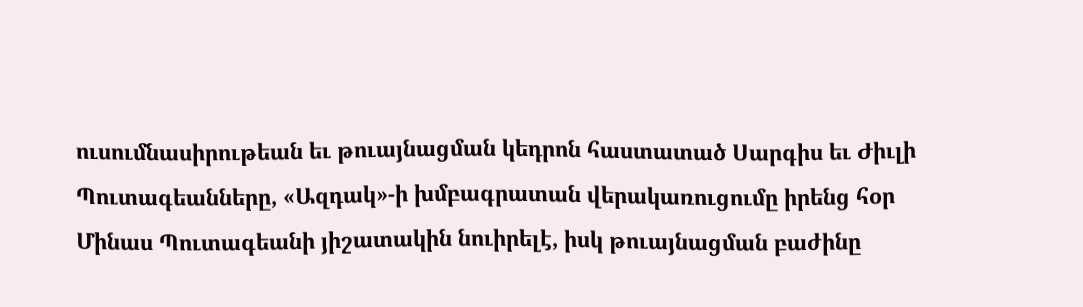ուսումնասիրութեան եւ թուայնացման կեդրոն հաստատած Սարգիս եւ Ժիւլի Պուտագեանները, «Ազդակ»-ի խմբագրատան վերակառուցումը իրենց հօր Մինաս Պուտագեանի յիշատակին նուիրելէ, իսկ թուայնացման բաժինը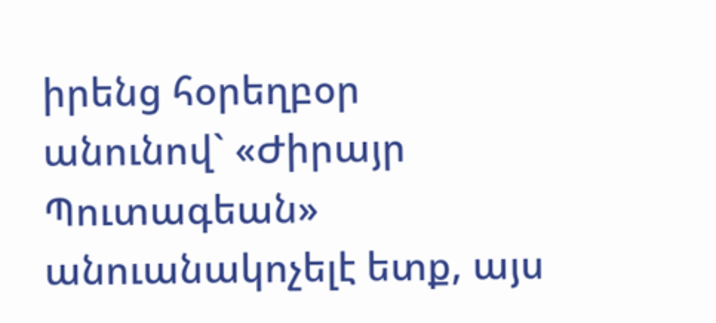իրենց հօրեղբօր անունով` «Ժիրայր Պուտագեան» անուանակոչելէ ետք, այս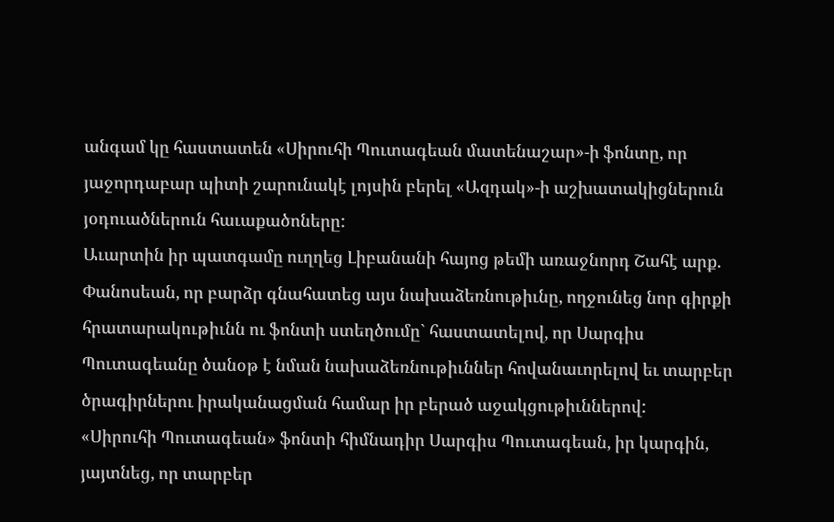անգամ կը հաստատեն «Սիրուհի Պուտագեան մատենաշար»-ի ֆոնտը, որ յաջորդաբար պիտի շարունակէ լոյսին բերել «Ազդակ»-ի աշխատակիցներուն յօդուածներուն հաւաքածոները:
Աւարտին իր պատգամը ուղղեց Լիբանանի հայոց թեմի առաջնորդ Շահէ արք. Փանոսեան, որ բարձր գնահատեց այս նախաձեռնութիւնը, ողջունեց նոր գիրքի հրատարակութիւնն ու ֆոնտի ստեղծումը` հաստատելով, որ Սարգիս Պուտագեանը ծանօթ է նման նախաձեռնութիւններ հովանաւորելով եւ տարբեր ծրագիրներու իրականացման համար իր բերած աջակցութիւններով:
«Սիրուհի Պուտագեան» ֆոնտի հիմնադիր Սարգիս Պուտագեան, իր կարգին, յայտնեց, որ տարբեր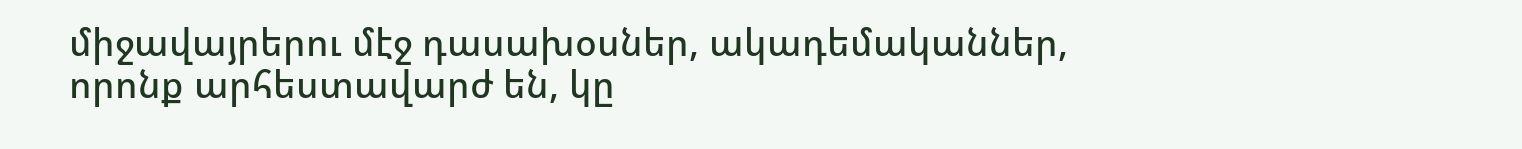միջավայրերու մէջ դասախօսներ, ակադեմականներ, որոնք արհեստավարժ են, կը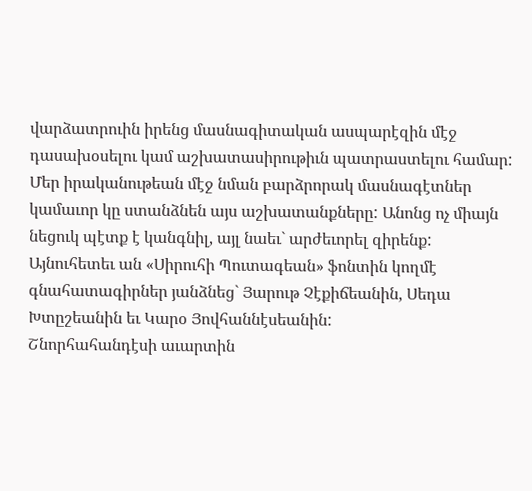վարձատրուին իրենց մասնագիտական ասպարէզին մէջ դասախօսելու կամ աշխատասիրութիւն պատրաստելու համար: Մեր իրականութեան մէջ նման բարձրորակ մասնագէտներ կամաւոր կը ստանձնեն այս աշխատանքները: Անոնց ոչ միայն նեցուկ պէտք է կանգնիլ, այլ նաեւ` արժեւորել զիրենք:
Այնուհետեւ ան «Սիրուհի Պուտագեան» ֆոնտին կողմէ գնահատագիրներ յանձնեց` Յարութ Չէքիճեանին, Սեդա Խտըշեանին եւ Կարօ Յովհաննէսեանին:
Շնորհահանդէսի աւարտին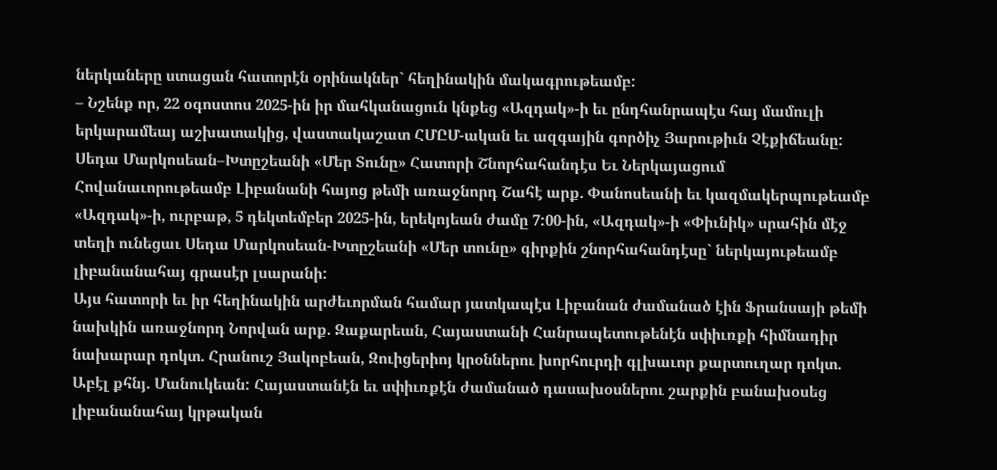ներկաները ստացան հատորէն օրինակներ` հեղինակին մակագրութեամբ:
– Նշենք որ, 22 օգոստոս 2025-ին իր մահկանացուն կնքեց «Ազդակ»-ի եւ ընդհանրապէս հայ մամուլի երկարամեայ աշխատակից, վաստակաշատ ՀՄԸՄ-ական եւ ազգային գործիչ Յարութիւն Չէքիճեանը:
Սեդա Մարկոսեան–Խտըշեանի «Մեր Տունը» Հատորի Շնորհահանդէս Եւ Ներկայացում
Հովանաւորութեամբ Լիբանանի հայոց թեմի առաջնորդ Շահէ արք. Փանոսեանի եւ կազմակերպութեամբ «Ազդակ»-ի, ուրբաթ, 5 դեկտեմբեր 2025-ին, երեկոյեան ժամը 7:00-ին, «Ազդակ»-ի «Փիւնիկ» սրահին մէջ տեղի ունեցաւ Սեդա Մարկոսեան-Խտըշեանի «Մեր տունը» գիրքին շնորհահանդէսը` ներկայութեամբ լիբանանահայ գրասէր լսարանի:
Այս հատորի եւ իր հեղինակին արժեւորման համար յատկապէս Լիբանան ժամանած էին Ֆրանսայի թեմի նախկին առաջնորդ Նորվան արք. Զաքարեան, Հայաստանի Հանրապետութենէն սփիւռքի հիմնադիր նախարար դոկտ. Հրանուշ Յակոբեան, Զուիցերիոյ կրօններու խորհուրդի գլխաւոր քարտուղար դոկտ. Աբէլ քհնյ. Մանուկեան: Հայաստանէն եւ սփիւռքէն ժամանած դասախօսներու շարքին բանախօսեց լիբանանահայ կրթական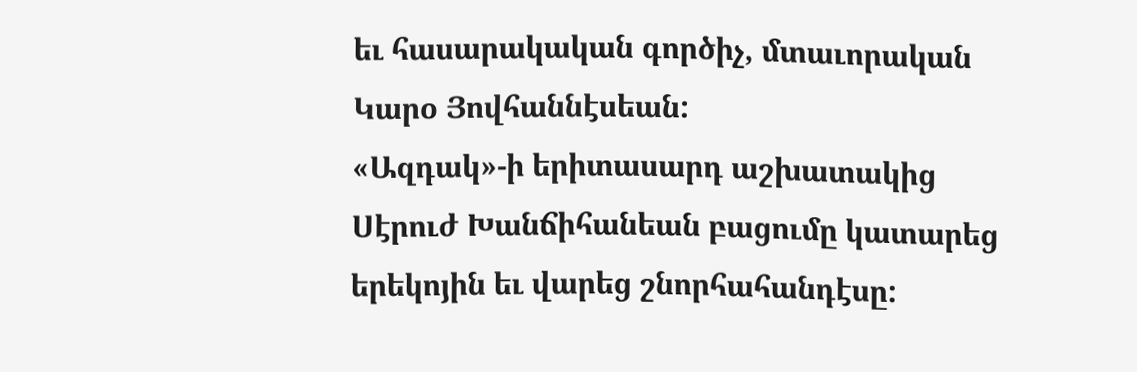եւ հասարակական գործիչ, մտաւորական Կարօ Յովհաննէսեան:
«Ազդակ»-ի երիտասարդ աշխատակից Սէրուժ Խանճիհանեան բացումը կատարեց երեկոյին եւ վարեց շնորհահանդէսը: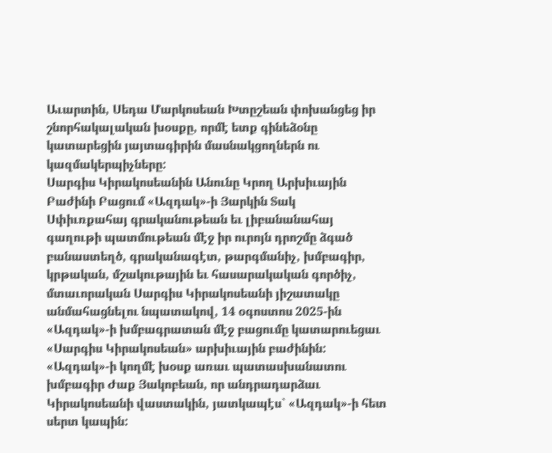Աւարտին, Սեդա Մարկոսեան Խտըշեան փոխանցեց իր շնորհակալական խօսքը, որմէ ետք գինեձօնը կատարեցին յայտագիրին մասնակցողներն ու կազմակերպիչները:
Սարգիս Կիրակոսեանին Անունը Կրող Արխիւային Բաժինի Բացում «Ազդակ»-ի Յարկին Տակ
Սփիւռքահայ գրականութեան եւ լիբանանահայ գաղութի պատմութեան մէջ իր ուրոյն դրոշմը ձգած բանաստեղծ, գրականագէտ, թարգմանիչ, խմբագիր, կրթական, մշակութային եւ հասարակական գործիչ, մտաւորական Սարգիս Կիրակոսեանի յիշատակը անմահացնելու նպատակով, 14 օգոստոս 2025-ին «Ազդակ»-ի խմբագրատան մէջ բացումը կատարուեցաւ «Սարգիս Կիրակոսեան» արխիւային բաժինին:
«Ազդակ»-ի կողմէ խօսք առաւ պատասխանատու խմբագիր Ժաք Յակոբեան, որ անդրադարձաւ Կիրակոսեանի վաստակին, յատկապէս` «Ազդակ»-ի հետ սերտ կապին: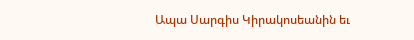Ապա Սարգիս Կիրակոսեանին եւ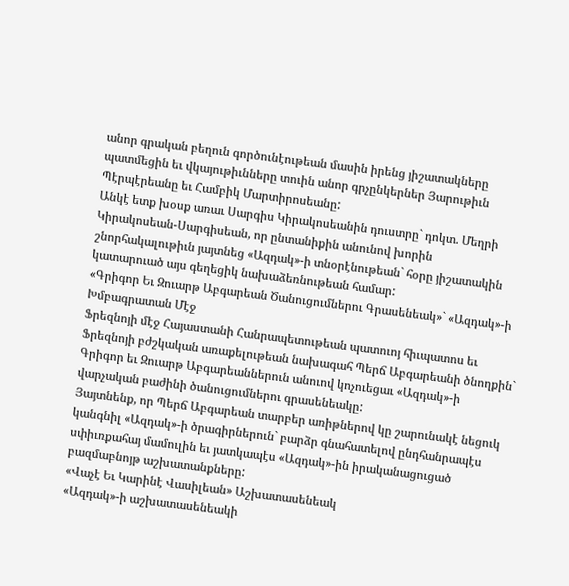անոր գրական բեղուն գործունէութեան մասին իրենց յիշատակները պատմեցին եւ վկայութիւնները տուին անոր գրչընկերներ Յարութիւն Պէրպէրեանը եւ Համբիկ Մարտիրոսեանը:
Անկէ ետք խօսք առաւ Սարգիս Կիրակոսեանին դուստրը` դոկտ. Մեղրի Կիրակոսեան-Սարգիսեան, որ ընտանիքին անունով խորին շնորհակալութիւն յայտնեց «Ազդակ»-ի տնօրէնութեան` հօրը յիշատակին կատարուած այս գեղեցիկ նախաձեռնութեան համար:
«Գրիգոր Եւ Զուարթ Աբգարեան Ծանուցումներու Գրասենեակ»` «Ազդակ»-ի Խմբագրատան Մէջ
Ֆրեզնոյի մէջ Հայաստանի Հանրապետութեան պատուոյ հիւպատոս եւ Ֆրեզնոյի բժշկական առաքելութեան նախագահ Պերճ Աբգարեանի ծնողքին` Գրիգոր եւ Զուարթ Աբգարեաններուն անուով կոչուեցաւ «Ազդակ»-ի վարչական բաժինի ծանուցումներու գրասենեակը:
Յայտնենք, որ Պերճ Աբգարեան տարբեր առիթներով կը շարունակէ նեցուկ կանգնիլ «Ազդակ»-ի ծրագիրներուն` բարձր գնահատելով ընդհանրապէս սփիւռքահայ մամուլին եւ յատկապէս «Ազդակ»-ին իրականացուցած բազմաբնոյթ աշխատանքները:
«Վաչէ Եւ Կարինէ Վասիլեան» Աշխատասենեակ
«Ազդակ»-ի աշխատասենեակի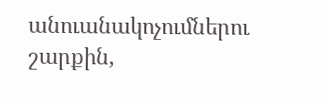անուանակոչումներու շարքին,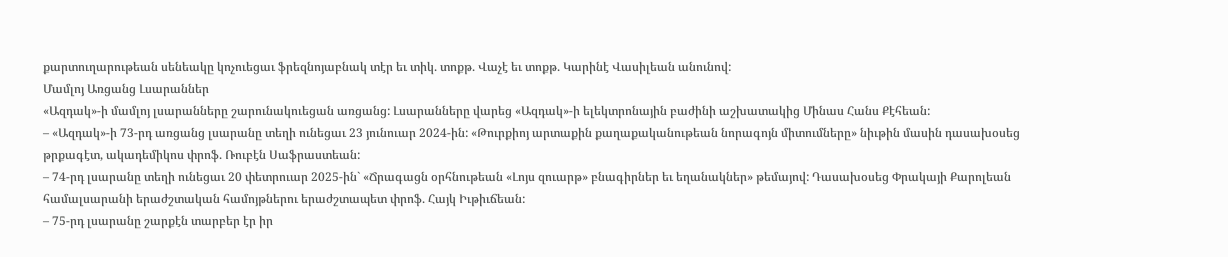քարտուղարութեան սենեակը կոչուեցաւ ֆրեզնոյաբնակ տէր եւ տիկ. տոքթ. Վաչէ եւ տոքթ. Կարինէ Վասիլեան անունով:
Մամլոյ Առցանց Լսարաններ
«Ազդակ»-ի մամլոյ լսարանները շարունակուեցան առցանց: Լսարանները վարեց «Ազդակ»-ի ելեկտրոնային բաժինի աշխատակից Մինաս Հանս Քէհեան:
– «Ազդակ»-ի 73-րդ առցանց լսարանը տեղի ունեցաւ 23 յունուար 2024-ին: «Թուրքիոյ արտաքին քաղաքականութեան նորագոյն միտումները» նիւթին մասին դասախօսեց թրքագէտ, ակադեմիկոս փրոֆ. Ռուբէն Սաֆրաստեան:
– 74-րդ լսարանը տեղի ունեցաւ 20 փետրուար 2025-ին` «Ճրագացն օրհնութեան «Լոյս զուարթ» բնագիրներ եւ եղանակներ» թեմայով: Դասախօսեց Փրակայի Քարոլեան համալսարանի երաժշտական համոյթներու երաժշտապետ փրոֆ. Հայկ Իւթիւճեան:
– 75-րդ լսարանը շարքէն տարբեր էր իր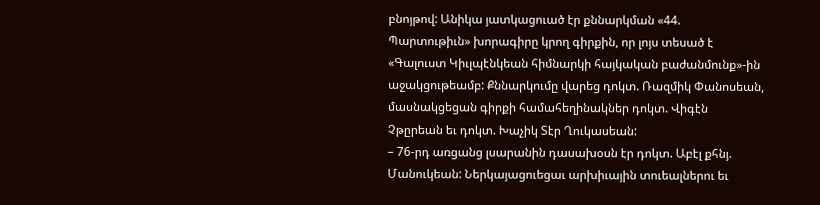բնոյթով: Անիկա յատկացուած էր քննարկման «44. Պարտութիւն» խորագիրը կրող գիրքին, որ լոյս տեսած է «Գալուստ Կիւլպէնկեան հիմնարկի հայկական բաժանմունք»-ին աջակցութեամբ: Քննարկումը վարեց դոկտ. Ռազմիկ Փանոսեան, մասնակցեցան գիրքի համահեղինակներ դոկտ. Վիգէն Չթըրեան եւ դոկտ. Խաչիկ Տէր Ղուկասեան:
– 76-րդ առցանց լսարանին դասախօսն էր դոկտ. Աբէլ քհնյ. Մանուկեան: Ներկայացուեցաւ արխիւային տուեալներու եւ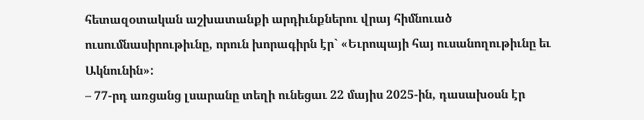հետազօտական աշխատանքի արդիւնքներու վրայ հիմնուած ուսումնասիրութիւնը, որուն խորագիրն էր` «Եւրոպայի հայ ուսանողութիւնը եւ Ակնունին»:
– 77-րդ առցանց լսարանը տեղի ունեցաւ 22 մայիս 2025-ին, դասախօսն էր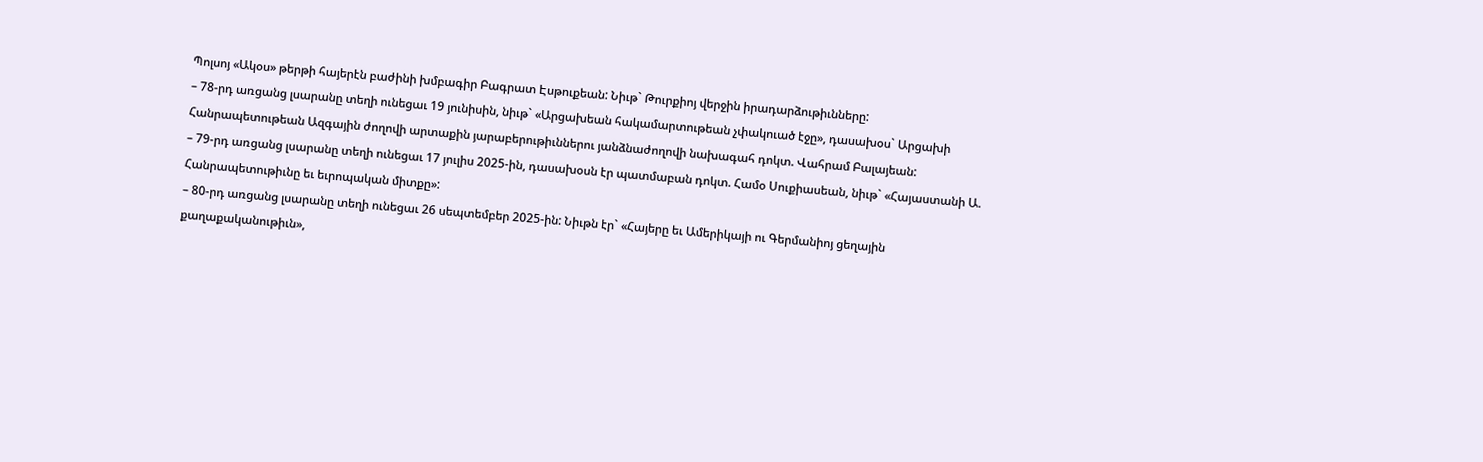Պոլսոյ «Ակօս» թերթի հայերէն բաժինի խմբագիր Բագրատ Էսթուքեան: Նիւթ` Թուրքիոյ վերջին իրադարձութիւնները:
– 78-րդ առցանց լսարանը տեղի ունեցաւ 19 յունիսին, նիւթ` «Արցախեան հակամարտութեան չփակուած էջը», դասախօս` Արցախի Հանրապետութեան Ազգային ժողովի արտաքին յարաբերութիւններու յանձնաժողովի նախագահ դոկտ. Վահրամ Բալայեան:
– 79-րդ առցանց լսարանը տեղի ունեցաւ 17 յուլիս 2025-ին, դասախօսն էր պատմաբան դոկտ. Համօ Սուքիասեան, նիւթ` «Հայաստանի Ա. Հանրապետութիւնը եւ եւրոպական միտքը»:
– 80-րդ առցանց լսարանը տեղի ունեցաւ 26 սեպտեմբեր 2025-ին: Նիւթն էր` «Հայերը եւ Ամերիկայի ու Գերմանիոյ ցեղային քաղաքականութիւն»,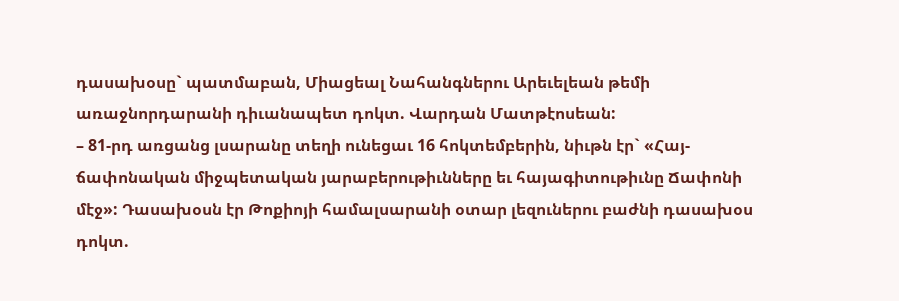դասախօսը` պատմաբան, Միացեալ Նահանգներու Արեւելեան թեմի առաջնորդարանի դիւանապետ դոկտ. Վարդան Մատթէոսեան:
– 81-րդ առցանց լսարանը տեղի ունեցաւ 16 հոկտեմբերին, նիւթն էր` «Հայ-ճափոնական միջպետական յարաբերութիւնները եւ հայագիտութիւնը Ճափոնի մէջ»: Դասախօսն էր Թոքիոյի համալսարանի օտար լեզուներու բաժնի դասախօս դոկտ.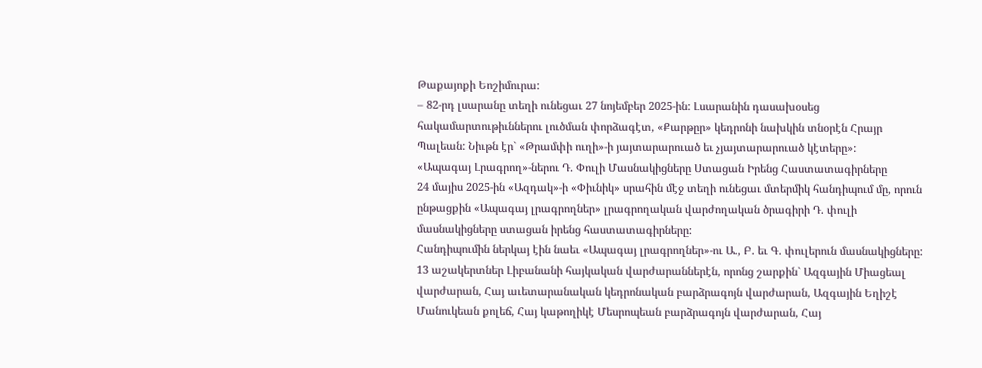Թաքայոքի Եոշիմուրա:
– 82-րդ լսարանը տեղի ունեցաւ 27 նոյեմբեր 2025-ին: Լսարանին դասախօսեց հակամարտութիւններու լուծման փորձագէտ, «Քարթըր» կեդրոնի նախկին տնօրէն Հրայր Պալեան: Նիւթն էր` «Թրամփի ուղի»-ի յայտարարուած եւ չյայտարարուած կէտերը»:
«Ապագայ Լրագրող»-ներու Դ. Փուլի Մասնակիցները Ստացան Իրենց Հաստատագիրները
24 մայիս 2025-ին «Ազդակ»-ի «Փիւնիկ» սրահին մէջ տեղի ունեցաւ մտերմիկ հանդիպում մը, որուն ընթացքին «Ապագայ լրագրողներ» լրագրողական վարժողական ծրագիրի Դ. փուլի մասնակիցները ստացան իրենց հաստատագիրները:
Հանդիպումին ներկայ էին նաեւ «Ապագայ լրագրողներ»-ու Ա., Բ. եւ Գ. փուլերուն մասնակիցները:
13 աշակերտներ Լիբանանի հայկական վարժարաններէն, որոնց շարքին` Ազգային Միացեալ վարժարան, Հայ աւետարանական կեդրոնական բարձրագոյն վարժարան, Ազգային Եղիշէ Մանուկեան քոլեճ, Հայ կաթողիկէ Մեսրոպեան բարձրագոյն վարժարան, Հայ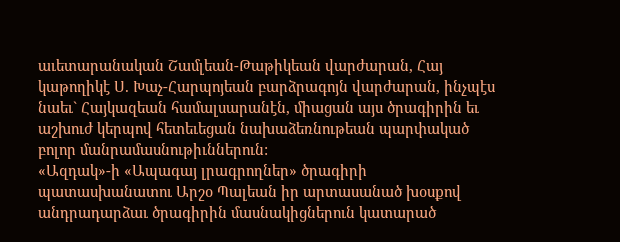աւետարանական Շամլեան-Թաթիկեան վարժարան, Հայ կաթողիկէ Ս. Խաչ-Հարպոյեան բարձրագոյն վարժարան, ինչպէս նաեւ` Հայկազեան համալսարանէն, միացան այս ծրագիրին եւ աշխուժ կերպով հետեւեցան նախաձեռնութեան պարփակած բոլոր մանրամասնութիւններուն:
«Ազդակ»-ի «Ապագայ լրագրողներ» ծրագիրի պատասխանատու Արշօ Պալեան իր արտասանած խօսքով անդրադարձաւ ծրագիրին մասնակիցներուն կատարած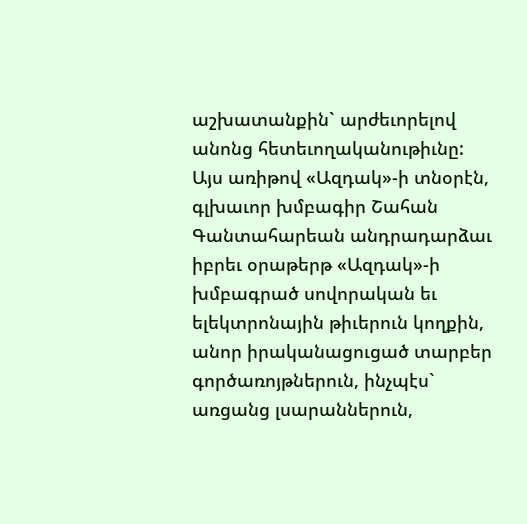աշխատանքին` արժեւորելով անոնց հետեւողականութիւնը:
Այս առիթով «Ազդակ»-ի տնօրէն, գլխաւոր խմբագիր Շահան Գանտահարեան անդրադարձաւ իբրեւ օրաթերթ «Ազդակ»-ի խմբագրած սովորական եւ ելեկտրոնային թիւերուն կողքին, անոր իրականացուցած տարբեր գործառոյթներուն, ինչպէս` առցանց լսարաններուն,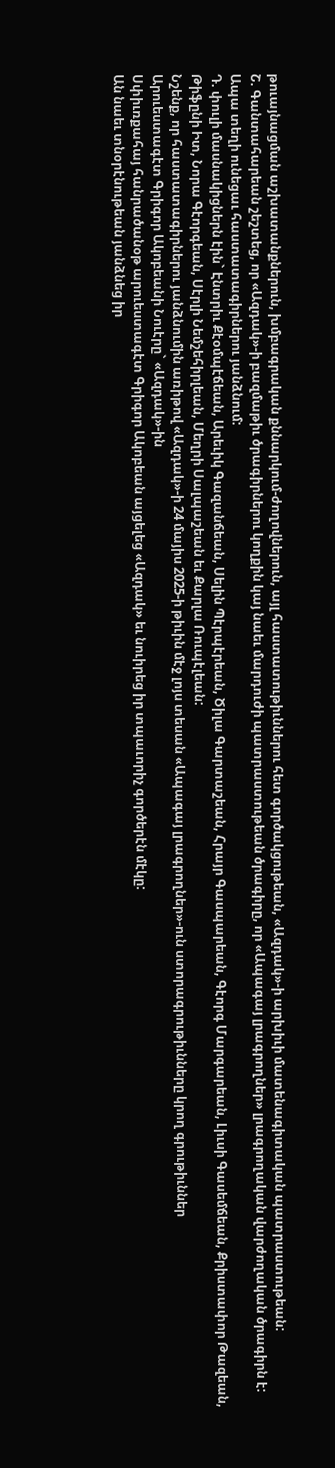թուայնացման աշխատանքներուն, խմբագրական քննարկում-ժողովներուն, այլ հաստատութիւններու հետ գործակցութեան, «Ազդակ»-ի արխիւի մատենագիտական պատրաստութեան:
Շ. Գանտահարեան շեշտեց, որ «Ազդակ»-ի բազմաթիւ ծրագիրներու կողքին կայ նաեւ մարդուժի պատրաստութեան ծրագիրը, որ «Ապագայ լրագրողներ» լրագրողական վարժողական ծրագիրն է:
Ապա տեղի ունեցաւ հաստատագիրներու յանձնում:
Դ. փուլի մասնակիցներն էին` Էնտրիւ Քէօմպէճեան, Արեւիկ Գազանճեան, Սելին Պէրպէրեան, Ծիլա Գարտաշեան, Հրայր Գասպարեան, Գէորգ Մարգարեան, Լիւսի Գասեմճեան, Քրիստափոր Թազեան, Թիֆընի Իտ, Նորա Գէորգեան, Սէրլի Նեմշեհիրլեան, Մեղրի Սալպաշեան եւ Քարլա Ռուպէլեան:
Նշենք, որ հաստատագիրներու յանձնումին առիթով «Ազդակ»-ի 24 մայիս 2025-ի թիւին մէջ լոյս տեսան «Ապագայ լրագրողներ»-ուն ստորագրութիւնները կրող գրութիւններ
Արուեստագէտ Գրիգոր Ակոբեանի Նուէրը` «Ազդակ»-ին
Սփիւռքահայ հանրածանօթ արուեստագէտ Գրիգոր Ակոբեան այցելեց «Ազդակ» եւ նուիրեց իր տպաւորիչ գործերէն մէկը:
Ան նաեւ տնօրէնութեան յանձնեց իր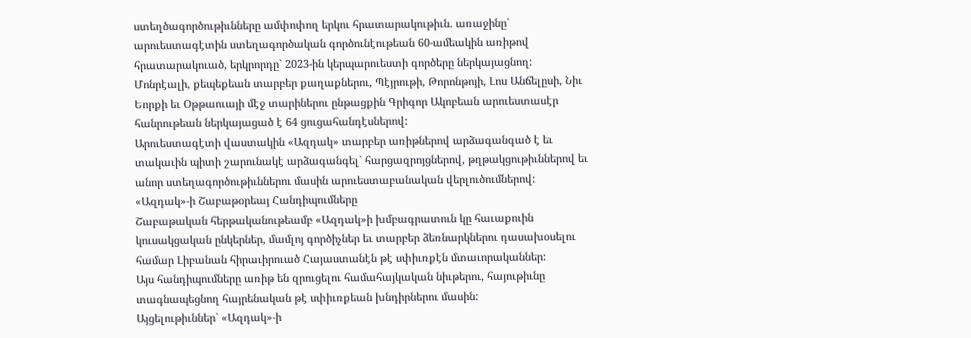ստեղծագործութիւնները ամփոփող երկու հրատարակութիւն. առաջինը` արուեստագէտին ստեղագործական գործունէութեան 60-ամեակին առիթով հրատարակուած, երկրորդը` 2023-ին կերպարուեստի գործերը ներկայացնող:
Մոնրէալի, քեպեքեան տարբեր քաղաքներու, Պէյրութի, Թորոնթոյի, Լոս Անճելըսի, Նիւ Եորքի եւ Օթթաուայի մէջ տարիներու ընթացքին Գրիգոր Ակոբեան արուեստասէր հանրութեան ներկայացած է 64 ցուցահանդէսներով:
Արուեստագէտի վաստակին «Ազդակ» տարբեր առիթներով արձագանգած է եւ տակաւին պիտի շարունակէ արձագանգել` հարցազրոյցներով, թղթակցութիւններով եւ անոր ստեղագործութիւններու մասին արուեստաբանական վերլուծումներով:
«Ազդակ»-ի Շաբաթօրեայ Հանդիպումները
Շաբաթական հերթականութեամբ «Ազդակ»ի խմբագրատուն կը հաւաքուին կուսակցական ընկերներ, մամլոյ գործիչներ եւ տարբեր ձեռնարկներու դասախօսելու համար Լիբանան հիրաւիրուած Հայաստանէն թէ սփիւռքէն մտաւորականներ:
Այս հանդիպումները առիթ են զրուցելու համահայկական նիւթերու, հայութիւնը տագնապեցնող հայրենական թէ սփիւռքեան խնդիրներու մասին:
Այցելութիւններ` «Ազդակ»-ի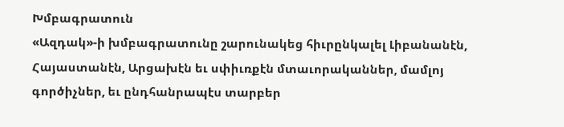Խմբագրատուն
«Ազդակ»-ի խմբագրատունը շարունակեց հիւրընկալել Լիբանանէն, Հայաստանէն, Արցախէն եւ սփիւռքէն մտաւորականներ, մամլոյ գործիչներ, եւ ընդհանրապէս տարբեր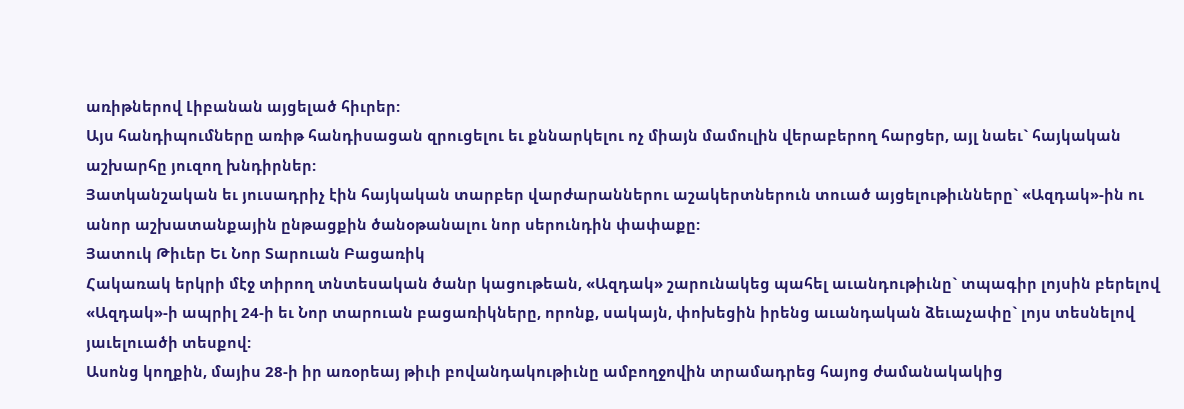առիթներով Լիբանան այցելած հիւրեր:
Այս հանդիպումները առիթ հանդիսացան զրուցելու եւ քննարկելու ոչ միայն մամուլին վերաբերող հարցեր, այլ նաեւ` հայկական աշխարհը յուզող խնդիրներ:
Յատկանշական եւ յուսադրիչ էին հայկական տարբեր վարժարաններու աշակերտներուն տուած այցելութիւնները` «Ազդակ»-ին ու անոր աշխատանքային ընթացքին ծանօթանալու նոր սերունդին փափաքը:
Յատուկ Թիւեր Եւ Նոր Տարուան Բացառիկ
Հակառակ երկրի մէջ տիրող տնտեսական ծանր կացութեան, «Ազդակ» շարունակեց պահել աւանդութիւնը` տպագիր լոյսին բերելով «Ազդակ»-ի ապրիլ 24-ի եւ Նոր տարուան բացառիկները, որոնք, սակայն, փոխեցին իրենց աւանդական ձեւաչափը` լոյս տեսնելով յաւելուածի տեսքով:
Ասոնց կողքին, մայիս 28-ի իր առօրեայ թիւի բովանդակութիւնը ամբողջովին տրամադրեց հայոց ժամանակակից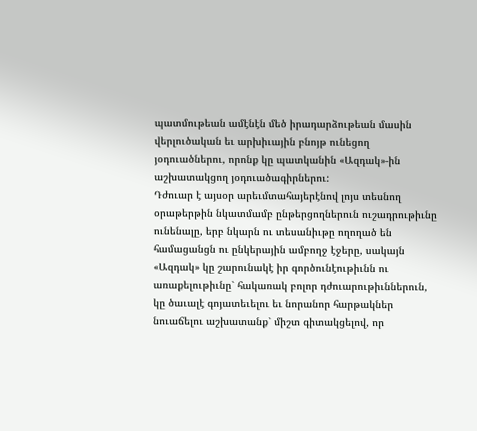պատմութեան ամէնէն մեծ իրադարձութեան մասին վերլուծական եւ արխիւային բնոյթ ունեցող յօդուածներու, որոնք կը պատկանին «Ազդակ»-ին աշխատակցող յօդուածագիրներու:
Դժուար է այսօր արեւմտահայերէնով լոյս տեսնող օրաթերթին նկատմամբ ընթերցողներուն ուշադրութիւնը ունենալը, երբ նկարն ու տեսանիւթը ողողած են համացանցն ու ընկերային ամբողջ էջերը, սակայն «Ազդակ» կը շարունակէ իր գործունէութիւնն ու առաքելութիւնը` հակառակ բոլոր դժուարութիւններուն, կը ծաւալէ գոյատեւելու եւ նորանոր հարթակներ նուաճելու աշխատանք` միշտ գիտակցելով, որ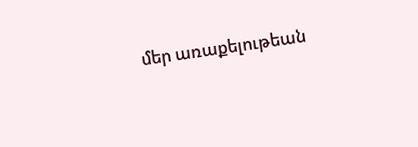մեր առաքելութեան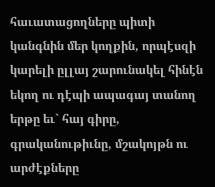հաւատացողները պիտի կանգնին մեր կողքին, որպէսզի կարելի ըլլայ շարունակել հինէն եկող ու դէպի ապագայ տանող երթը եւ` հայ գիրը, գրականութիւնը, մշակոյթն ու արժէքները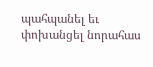պահպանել եւ փոխանցել նորահաս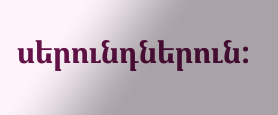սերունդներուն: